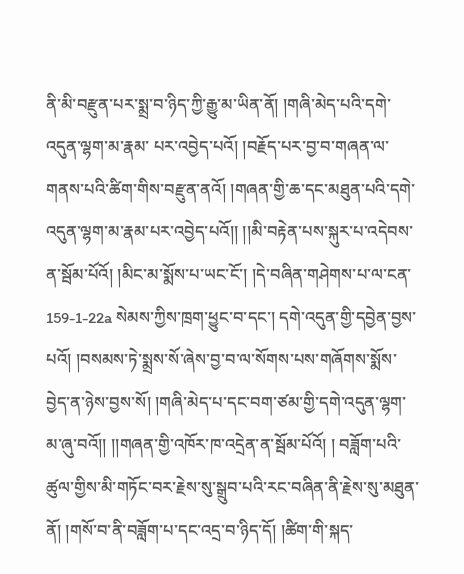ནི་མི་བརྫུན་པར་སྨྲ་བ་ཉིད་ཀྱི་རྒྱུ་མ་ཡིན་ནོ། །གཞི་མེད་པའི་དགེ་འདུན་ལྷག་མ་རྣམ་ པར་འབྱེད་པའོ། །བརྗོད་པར་བྱ་བ་གཞན་ལ་གནས་པའི་ཚིག་གིས་བརྫུན་ནའོ། །གཞན་གྱི་ཆ་དང་མཐུན་པའི་དགེ་འདུན་ལྷག་མ་རྣམ་པར་འབྱེད་པའོ།། །།མི་བརྟེན་པས་སྐུར་པ་འདེབས་ན་སྦོམ་པོའོ། །མིང་མ་སྨོས་པ་ཡང་ངོ་། །དེ་བཞིན་གཤེགས་པ་ལ་ངན་ 159-1-22a སེམས་ཀྱིས་ཁྲག་ཕྱུང་བ་དང་། དགེ་འདུན་གྱི་དབྱེན་བྱས་པའོ། །བསམས་ཏེ་སྨྲས་སོ་ཞེས་བྱ་བ་ལ་སོགས་པས་གཞོགས་སྨོས་བྱེད་ན་ཉེས་བྱས་སོ། །གཞི་མེད་པ་དང་བག་ཙམ་གྱི་དགེ་འདུན་ལྷག་མ་ཞུ་བའོ།། །།གཞན་གྱི་འཁོར་ཁ་འདྲེན་ན་སྦོམ་པོའོ། ། བཟློག་པའི་ཚུལ་གྱིས་མི་གཏོང་བར་རྗེས་སུ་སྒྲུབ་པའི་རང་བཞིན་ནི་རྗེས་སུ་མཐུན་ནོ། །གསོ་བ་ནི་བཟློག་པ་དང་འདྲ་བ་ཉིད་དོ། །ཚིག་གི་སྐད་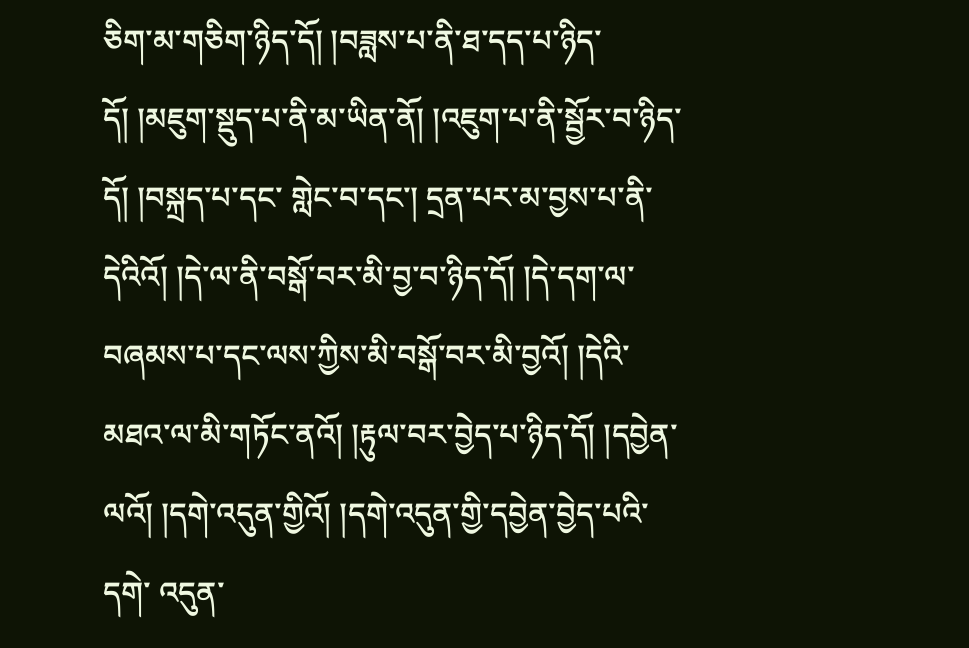ཅིག་མ་གཅིག་ཉིད་དོ། །བཟླས་པ་ནི་ཐ་དད་པ་ཉིད་དོ། །མཇུག་སྡུད་པ་ནི་མ་ཡིན་ནོ། །འཇུག་པ་ནི་སྦྱོར་བ་ཉིད་དོ། །བསྐྲད་པ་དང་ གླེང་བ་དང་། དྲན་པར་མ་བྱས་པ་ནི་དེའིའོ། །དེ་ལ་ནི་བསྒོ་བར་མི་བྱ་བ་ཉིད་དོ། །དེ་དག་ལ་བཞམས་པ་དང་ལས་ཀྱིས་མི་བསྒོ་བར་མི་བྱའོ། །དེའི་མཐའ་ལ་མི་གཏོང་ནའོ། །རྟུལ་བར་བྱེད་པ་ཉིད་དོ། །དབྱེན་ལའོ། །དགེ་འདུན་གྱིའོ། །དགེ་འདུན་གྱི་དབྱེན་བྱེད་པའི་དགེ་ འདུན་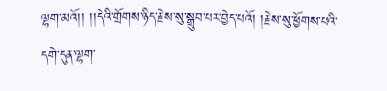ལྷག་མའོ།། །།དེའི་གྲོགས་ཉིད་རྗེས་སུ་སྒྲུབ་པར་བྱེད་པའོ། །རྗེས་སུ་ཕྱོགས་པའི་དགེ་དུན་ལྷག་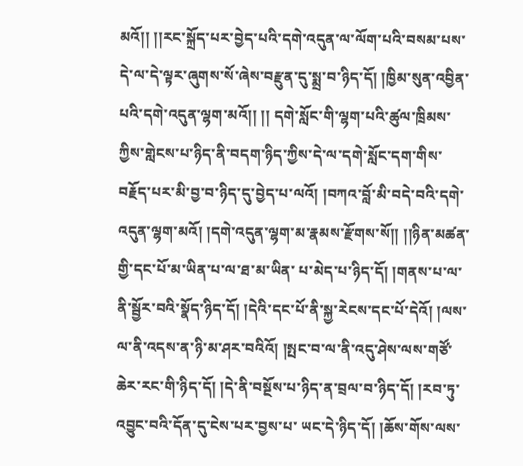མའོ།། །།རང་སྐྲོད་པར་བྱེད་པའི་དགེ་འདུན་ལ་ལོག་པའི་བསམ་པས་དེ་ལ་དེ་ལྟར་ཞུགས་སོ་ཞེས་བརྫུན་དུ་སྨྲ་བ་ཉིད་དོ། །ཁྱིམ་སུན་འབྱིན་པའི་དགེ་འདུན་ལྷག་མའོ།། །། དགེ་སློང་གི་ལྷག་པའི་ཚུལ་ཁྲིམས་ཀྱིས་གླེངས་པ་ཉིད་ནི་བདག་ཉིད་ཀྱིས་དེ་ལ་དགེ་སློང་དག་གིས་བརྗོད་པར་མི་བྱ་བ་ཉིད་དུ་བྱེད་པ་ལའོ། །བཀའ་བློ་མི་བདེ་བའི་དགེ་འདུན་ལྷག་མའོ། །དགེ་འདུན་ལྷག་མ་རྣམས་རྫོགས་སོ།། །།ཉིན་མཚན་གྱི་དང་པོ་མ་ཡིན་པ་ལ་ཐ་མ་ཡིན་ པ་མེད་པ་ཉིད་དོ། །གནས་པ་ལ་ནི་སྦྱོར་བའི་སྣོད་ཉིད་དོ། །དེའི་དང་པོ་ནི་སྐྱ་རེངས་དང་པོ་དེའོ། །ལས་ལ་ནི་འདས་ན་ཉི་མ་ཤར་བའིའོ། །སྤང་བ་ལ་ནི་འདུ་ཤེས་ལས་གཙོ་ཆེར་རང་གི་ཉིད་དོ། །དེ་ནི་བསྔོས་པ་ཉིད་ན་བྲལ་བ་ཉིད་དོ། །རབ་ཏུ་འབྱུང་བའི་དོན་དུ་ངེས་པར་བྱས་པ་ ཡང་དེ་ཉིད་དོ། །ཆོས་གོས་ལས་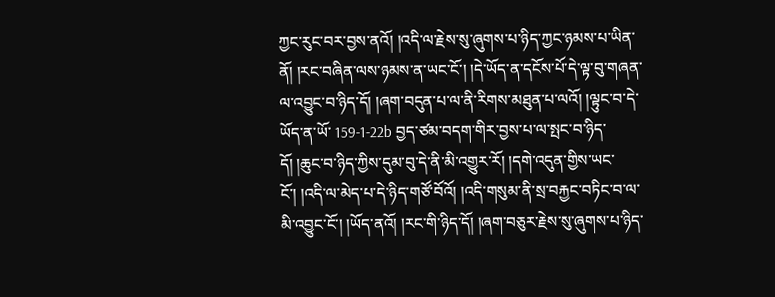ཀྱང་རུང་བར་བྱས་ནའོ། །འདི་ལ་རྗེས་སུ་ཞུགས་པ་ཉིད་ཀྱང་ཉམས་པ་ཡིན་ནོ། །རང་བཞིན་ལས་ཉམས་ན་ཡང་ངོ་། །དེ་ཡོད་ན་དངོས་པོ་དེ་ལྟ་བུ་གཞན་ལ་འབྱུང་བ་ཉིད་དོ། །ཞག་བདུན་པ་ལ་ནི་རིགས་མཐུན་པ་ལའོ། །ལྟུང་བ་དེ་ཡོད་ན་ཡོ་ 159-1-22b བྱད་ཙམ་བདག་གིར་བྱས་པ་ལ་སྤང་བ་ཉིད་དོ། །ཆུང་བ་ཉིད་ཀྱིས་དུམ་བུ་དེ་ནི་མི་འགྱུར་རོ། །དགེ་འདུན་གྱིས་ཡང་ངོ་། །འདི་ལ་མེད་པ་དེ་ཉིད་གཙོ་བོའོ། །འདི་གསུམ་ནི་སྲ་བརྐྱང་བཏིང་བ་ལ་མི་འབྱུང་ངོ་། །ཡོད་ནའོ། །རང་གི་ཉིད་དོ། །ཞག་བཅུར་རྗེས་སུ་ཞུགས་པ་ཉིད་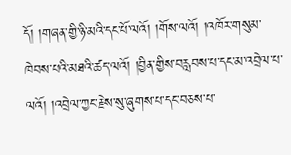དོ། །གཞན་གྱི་ཉི་མའི་དང་པོ་ལའོ། །གོས་ལའོ། །འཁོར་གསུམ་ཁེབས་པའི་མཐའི་ཚད་ལའོ། །བྱིན་གྱིས་བརླབས་པ་དང་མ་འབྲེལ་པ་ལའོ། །འབྲེལ་ཀྱང་རྗེས་སུ་ཞུགས་པ་དང་བཅས་པ་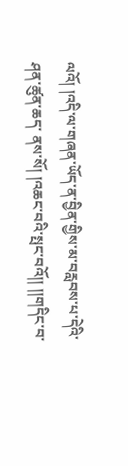ལའོ། །འདི་ལ་གཞན་ཡོད་ན་བྱིན་གྱིས་མ་བརླབས་པ་དེའི་ཤན་ཚུན་ཆད་ ནས་སོ། །འཆང་བའི་སྤང་བའོ།། །།གདིང་བ་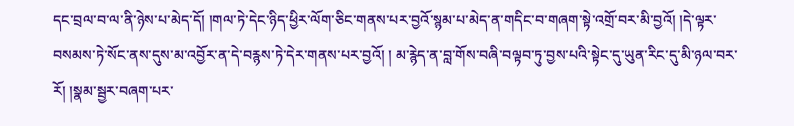དང་བྲལ་བ་ལ་ནི་ཉེས་པ་མེད་དོ། །གལ་ཏེ་དེང་ཉིད་ཕྱིར་ལོག་ཅིང་གནས་པར་བྱའོ་སྙམ་པ་མེད་ན་གདིང་བ་གཞག་སྟེ་འགྲོ་བར་མི་བྱའོ། །དེ་ལྟར་བསམས་ཏེ་སོང་ནས་དུས་མ་འབྱོར་ན་དེ་བརྙས་ཏེ་དེར་གནས་པར་བྱའོ། ། མ་རྙེད་ན་བླ་གོས་བཞི་བལྟབ་ཏུ་བྱས་པའི་སྟེང་དུ་ཡུན་རིང་དུ་མི་ཉལ་བར་རོ། །སྣམ་སྦྱར་བཞག་པར་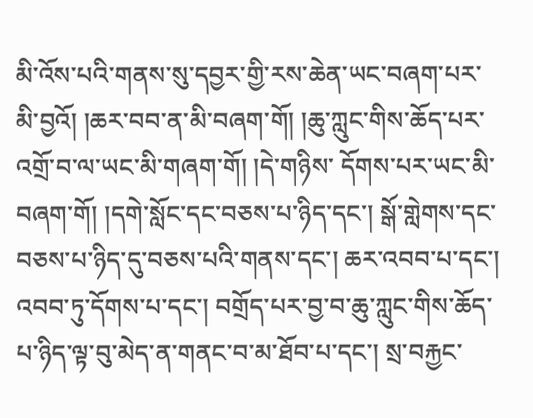མི་འོས་པའི་གནས་སུ་དབྱར་གྱི་རས་ཆེན་ཡང་བཞག་པར་མི་བྱའོ། །ཆར་བབ་ན་མི་བཞག་གོ། །ཆུ་ཀླུང་གིས་ཆོད་པར་འགྲོ་བ་ལ་ཡང་མི་གཞག་གོ། །དེ་གཉིས་ དོགས་པར་ཡང་མི་བཞག་གོ། །དགེ་སློང་དང་བཅས་པ་ཉིད་དང་། སྒོ་གླེགས་དང་བཅས་པ་ཉིད་དུ་བཅས་པའི་གནས་དང་། ཆར་འབབ་པ་དང་། འབབ་ཏུ་དོགས་པ་དང་། བགྲོད་པར་བྱ་བ་ཆུ་ཀླུང་གིས་ཆོད་པ་ཉིད་ལྟ་བུ་མེད་ན་གནང་བ་མ་ཐོབ་པ་དང་། སྲ་བརྐྱང་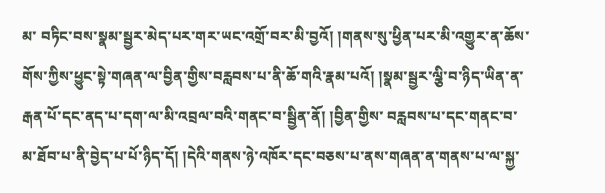མ་ བཏིང་བས་སྣམ་སྦྱར་མེད་པར་གར་ཡང་འགྲོ་བར་མི་བྱའོ། །གནས་སུ་ཕྱིན་པར་མི་འགྱུར་ན་ཆོས་གོས་ཀྱིས་ཕྱུང་སྟེ་གཞན་ལ་བྱིན་གྱིས་བརླབས་པ་ནི་ཆོ་གའི་རྣམ་པའོ། །སྣམ་སྦྱར་ལྕི་བ་ཉིད་ཡིན་ན་རྒན་པོ་དང་ནད་པ་དག་ལ་མི་འབྲལ་བའི་གནང་བ་སྦྱིན་ནོ། །བྱིན་གྱིས་ བརླབས་པ་དང་གནང་བ་མ་ཐོབ་པ་ནི་བྱེད་པ་པོ་ཉིད་དོ། །དེའི་གནས་ཉེ་འཁོར་དང་བཅས་པ་ནས་གཞན་ན་གནས་པ་ལ་སྐྱ་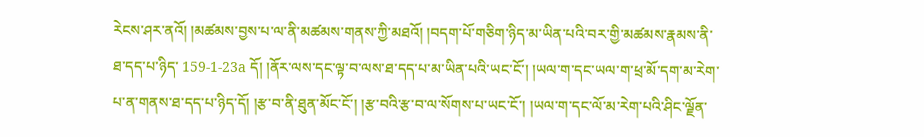རེངས་ཤར་ནའོ། །མཚམས་བྱས་པ་ལ་ནི་མཚམས་གནས་ཀྱི་མཐའོ། །བདག་པོ་གཅིག་ཉིད་མ་ཡིན་པའི་བར་གྱི་མཚམས་རྣམས་ནི་ཐ་དད་པ་ཉིད་ 159-1-23a དོ། །ནོར་ལས་དང་ལྟ་བ་ལས་ཐ་དད་པ་མ་ཡིན་པའི་ཡང་ངོ་། །ཡལ་ག་དང་ཡལ་ག་ཕྲ་མོ་དག་མ་རེག་པ་ན་གནས་ཐ་དད་པ་ཉིད་དོ། །རྩ་བ་ནི་ཐུན་མོང་ངོ་། །རྩ་བའི་རྩ་བ་ལ་སོགས་པ་ཡང་ངོ་། །ཡལ་ག་དང་ལོ་མ་རེག་པའི་ཤིང་ལྗོན་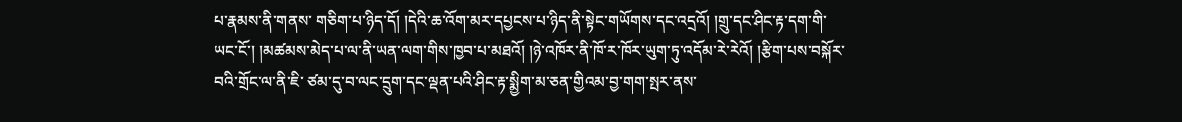པ་རྣམས་ནི་གནས་ གཅིག་པ་ཉིད་དོ། །དེའི་ཆ་འོག་མར་དཔྱངས་པ་ཉིད་ནི་སྟེང་གཡོགས་དང་འདྲའོ། །གྲུ་དང་ཤིང་རྟ་དག་གི་ཡང་ངོ་། །མཚམས་མེད་པ་ལ་ནི་ཡན་ལག་གིས་ཁྱབ་པ་མཐའོ། །ཉེ་འཁོར་ནི་ཁོ་ར་ཁོར་ཡུག་ཏུ་འདོམ་རེ་རེའོ། །རྩིག་པས་བསྐོར་བའི་གྲོང་ལ་ནི་ཇི་ ཙམ་དུ་བ་ལང་དྲུག་དང་ལྡན་པའི་ཤིང་རྟ་སྨྱིག་མ་ཅན་གྱིའམ་བྱ་གག་སྤར་ནས་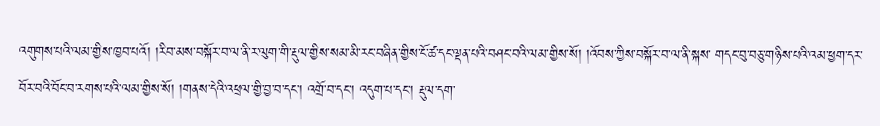འགུགས་པའི་ལམ་གྱིས་ཁྱབ་པའོ། །རིབ་མས་བསྐོར་བ་ལ་ནི་ར་ལུག་གི་རྡུལ་གྱིས་སམ་མི་རང་བཞིན་གྱིས་ངོ་ཚ་དང་ལྡན་པའི་བཤང་བའི་ལམ་གྱིས་སོ། །འོབས་ཀྱིས་བསྐོར་བ་ལ་ནི་སྐས་ གདང་བུ་བཅུ་གཉིས་པའི་འམ་ཕྱག་དར་བོར་བའི་བོང་བ་རགས་པའི་ལམ་གྱིས་སོ། །གནས་དེའི་འཕྲལ་གྱི་བྱ་བ་དང་། འགྲོ་བ་དང་། འདུག་པ་དང་། རྡུལ་དག་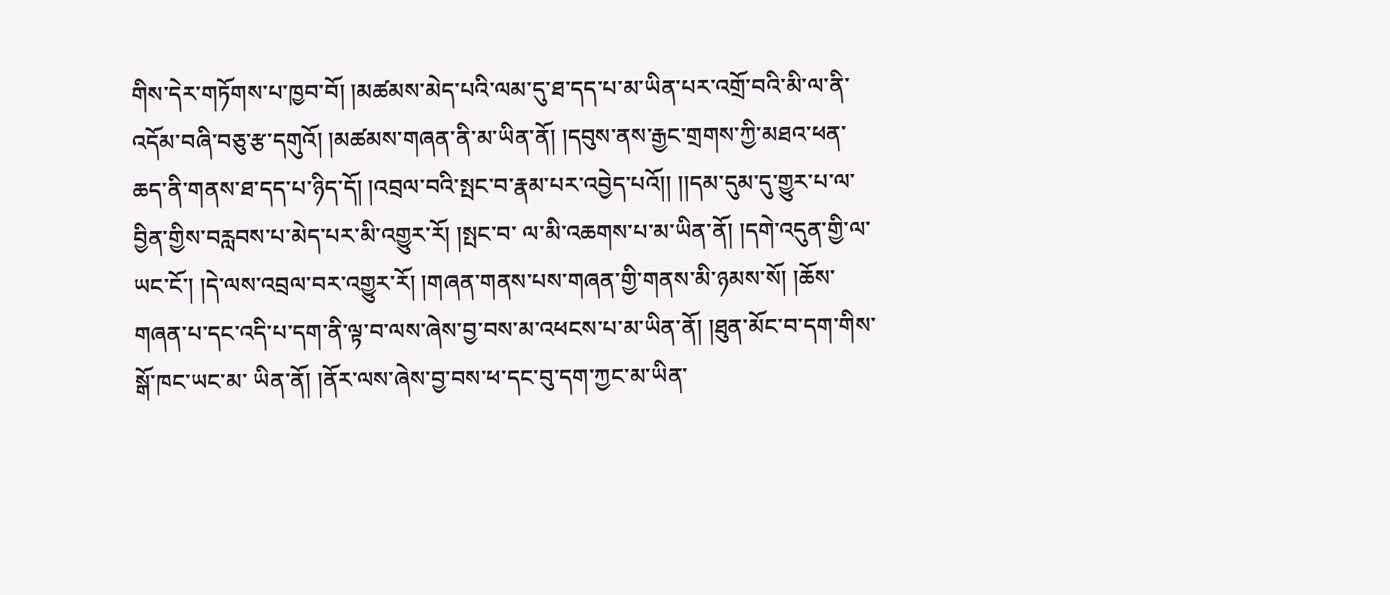གིས་དེར་གཏོགས་པ་ཁྱབ་བོ། །མཚམས་མེད་པའི་ལམ་དུ་ཐ་དད་པ་མ་ཡིན་པར་འགྲོ་བའི་མི་ལ་ནི་ འདོམ་བཞི་བཅུ་རྩ་དགུའོ། །མཚམས་གཞན་ནི་མ་ཡིན་ནོ། །དབུས་ནས་རྒྱང་གྲགས་ཀྱི་མཐའ་ཕན་ཆད་ནི་གནས་ཐ་དད་པ་ཉིད་དོ། །འབྲལ་བའི་སྤང་བ་རྣམ་པར་འབྱེད་པའོ།། །།དམ་དུམ་དུ་གྱུར་པ་ལ་བྱིན་གྱིས་བརླབས་པ་མེད་པར་མི་འགྱུར་རོ། །སྤང་བ་ ལ་མི་འཆགས་པ་མ་ཡིན་ནོ། །དགེ་འདུན་གྱི་ལ་ཡང་ངོ་། །དེ་ལས་འབྲལ་བར་འགྱུར་རོ། །གཞན་གནས་པས་གཞན་གྱི་གནས་མི་ཉམས་སོ། །ཆོས་གཞན་པ་དང་འདི་པ་དག་ནི་ལྟ་བ་ལས་ཞེས་བྱ་བས་མ་འཕངས་པ་མ་ཡིན་ནོ། །ཐུན་མོང་བ་དག་གིས་སྒོ་ཁང་ཡང་མ་ ཡིན་ནོ། །ནོར་ལས་ཞེས་བྱ་བས་ཕ་དང་བུ་དག་ཀྱང་མ་ཡིན་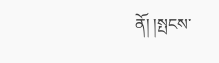ནོ། །སྤངས་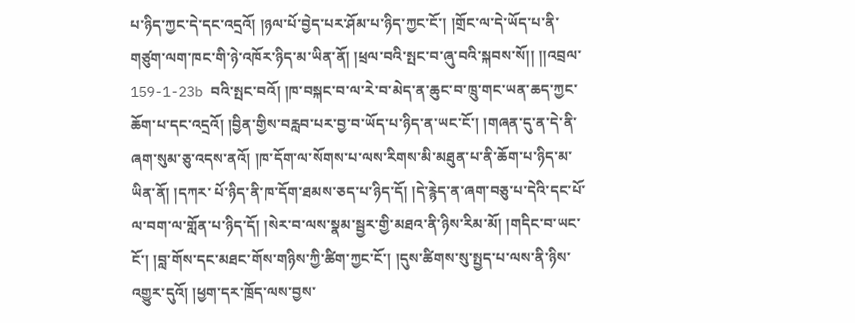པ་ཉིད་ཀྱང་དེ་དང་འདྲའོ། །ཉལ་པོ་བྱེད་པར་ཤོམ་པ་ཉིད་ཀྱང་ངོ་། །གྲོང་ལ་དེ་ཡོད་པ་ནི་གཙུག་ལག་ཁང་གི་ཉེ་འཁོར་ཉིད་མ་ཡིན་ནོ། །ཕྲལ་བའི་སྤང་བ་ཞུ་བའི་སྐབས་སོ།། །།འབྲལ་ 159-1-23b བའི་སྤང་བའོ། །ཁ་བསྐང་བ་ལ་རེ་བ་མེད་ན་ཆུང་བ་ཁྲུ་གང་ཡན་ཆད་ཀྱང་ཆོག་པ་དང་འདྲའོ། །བྱིན་གྱིས་བརླབ་པར་བྱ་བ་ཡོད་པ་ཉིད་ན་ཡང་ངོ་། །གཞན་དུ་ན་དེ་ནི་ཞག་སུམ་ཅུ་འདས་ནའོ། །ཁ་དོག་ལ་སོགས་པ་ལས་རིགས་མི་མཐུན་པ་ནི་ཆོག་པ་ཉིད་མ་ཡིན་ནོ། །དཀར་ པོ་ཉིད་ནི་ཁ་དོག་ཐམས་ཅད་པ་ཉིད་དོ། །དེ་རྙེད་ན་ཞག་བཅུ་པ་དེའི་དང་པོ་ལ་བག་ལ་གློན་པ་ཉིད་དོ། །སེར་བ་ལས་སྣམ་སྦྱར་གྱི་མཐའ་ནི་ཉིས་རིམ་མོ། །གདིང་བ་ཡང་ངོ་། །བླ་གོས་དང་མཐང་གོས་གཉིས་ཀྱི་ཚིག་ཀྱང་ངོ་། །དུས་ཚིགས་སུ་སྤྱད་པ་ལས་ནི་ཉིས་ འགྱུར་དུའོ། །ཕྱག་དར་ཁྲོད་ལས་བྱས་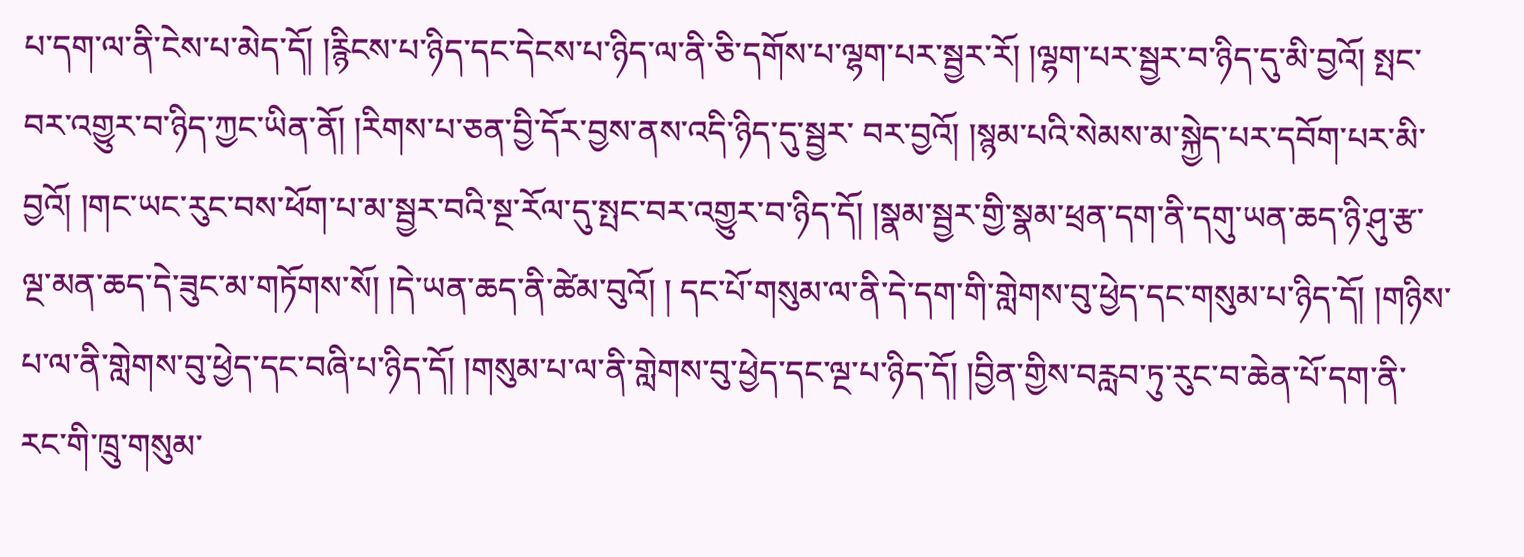པ་དག་ལ་ནི་ངེས་པ་མེད་དོ། །རྙིངས་པ་ཉིད་དང་དེངས་པ་ཉིད་ལ་ནི་ཅི་དགོས་པ་ལྷག་པར་སྦྱར་རོ། །ལྷག་པར་སྦྱར་བ་ཉིད་དུ་མི་བྱའོ། སྤང་བར་འགྱུར་བ་ཉིད་ཀྱང་ཡིན་ནོ། །རིགས་པ་ཅན་བྱི་དོར་བྱས་ནས་འདི་ཉིད་དུ་སྦྱར་ བར་བྱའོ། །སྙམ་པའི་སེམས་མ་སྐྱེད་པར་དབོག་པར་མི་བྱའོ། །གང་ཡང་རུང་བས་ཕོག་པ་མ་སྦྱར་བའི་སྔ་རོལ་དུ་སྤང་བར་འགྱུར་བ་ཉིད་དོ། །སྣམ་སྦྱར་གྱི་སྣམ་ཕྲན་དག་ནི་དགུ་ཡན་ཆད་ཉི་ཤུ་རྩ་ལྔ་མན་ཆད་དེ་ཟུང་མ་གཏོགས་སོ། །དེ་ཡན་ཆད་ནི་ཚེམ་བུའོ། ། དང་པོ་གསུམ་ལ་ནི་དེ་དག་གི་གླེགས་བུ་ཕྱེད་དང་གསུམ་པ་ཉིད་དོ། །གཉིས་པ་ལ་ནི་གླེགས་བུ་ཕྱེད་དང་བཞི་པ་ཉིད་དོ། །གསུམ་པ་ལ་ནི་གླེགས་བུ་ཕྱེད་དང་ལྔ་པ་ཉིད་དོ། །བྱིན་གྱིས་བརླབ་ཏུ་རུང་བ་ཆེན་པོ་དག་ནི་རང་གི་ཁྲུ་གསུམ་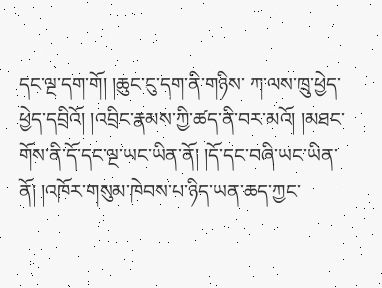དང་ལྔ་དག་གོ། །ཆུང་ངུ་དག་ནི་གཉིས་ ཀ་ལས་ཁྲུ་ཕྱེད་ཕྱེད་དབྲིའོ། །འབྲིང་རྣམས་ཀྱི་ཚད་ནི་བར་མའོ། །མཐང་གོས་ནི་དོ་དང་ལྔ་ཡང་ཡིན་ནོ། །དོ་དང་བཞི་ཡང་ཡིན་ནོ། །འཁོར་གསུམ་ཁེབས་པ་ཉིད་ཡན་ཆད་ཀྱང་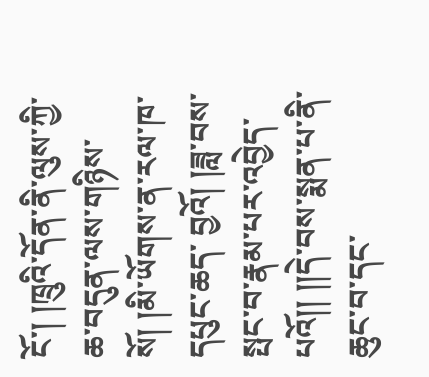ངོ་། །ཁྲུའི་དོན་ནི་ལུས་ཀྱི་ཆ་བདུན་ལས་གཉིས་སོ། །མི་ཡོགས་ན་རལ་ཁ་དཔུང་ཆད་ བྱའོ། །ཟླ་བས་སྤང་བ་རྣམ་པར་འབྱེད་པའོ།། །།དེ་བས་སྨན་པ་ནི་ཆུང་བ་དང་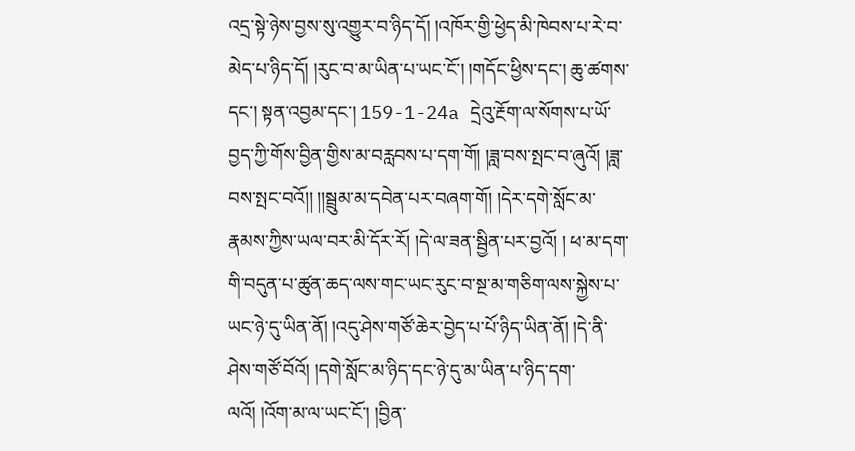འདྲ་སྟེ་ཉེས་བྱས་སུ་འགྱུར་བ་ཉིད་དོ། །འཁོར་གྱི་ཕྱེད་མི་ཁེབས་པ་རེ་བ་མེད་པ་ཉིད་དོ། །རུང་བ་མ་ཡིན་པ་ཡང་ངོ་། །གདོང་ཕྱིས་དང་། ཆུ་ཚགས་དང་། སྟན་འབྱམ་དང་། 159-1-24a དྲེའུ་རྔོག་ལ་སོགས་པ་ཡོ་བྱད་ཀྱི་གོས་བྱིན་གྱིས་མ་བརླབས་པ་དག་གོ། །ཟླ་བས་སྤང་བ་ཞུའོ། །ཟླ་བས་སྤང་བའོ།། །།སྦྲུམ་མ་དབེན་པར་བཞག་གོ། །དེར་དགེ་སློང་མ་རྣམས་ཀྱིས་ཡལ་བར་མི་དོར་རོ། །དེ་ལ་ཟན་སྦྱིན་པར་བྱའོ། ། ཕ་མ་དག་གི་བདུན་པ་ཚུན་ཆད་ལས་གང་ཡང་རུང་བ་སྔ་མ་གཅིག་ལས་སྐྱེས་པ་ཡང་ཉེ་དུ་ཡིན་ནོ། །འདུ་ཤེས་གཙོ་ཆེར་བྱེད་པ་པོ་ཉིད་ཡིན་ནོ། །དེ་ནི་ཤེས་གཙོ་བོའོ། །དགེ་སློང་མ་ཉིད་དང་ཉེ་དུ་མ་ཡིན་པ་ཉིད་དག་ལའོ། །འོག་མ་ལ་ཡང་ངོ་། །བྱིན་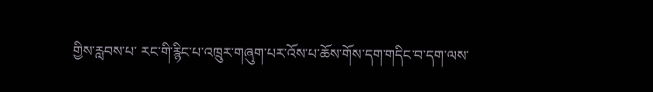གྱིས་རླབས་པ་ རང་གི་རྙིང་པ་འཁྲུར་གཞུག་པར་འོས་པ་ཆོས་གོས་དག་གདིང་བ་དག་ལས་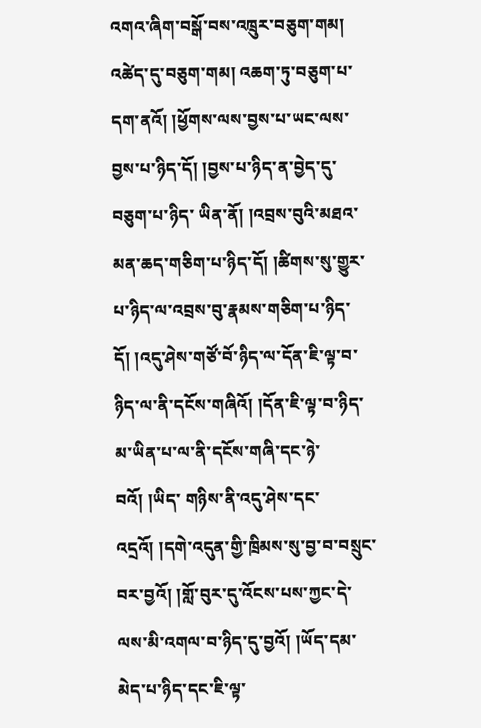འགའ་ཞིག་བསྒོ་བས་འཁྲུར་བཅུག་གམ། འཚེད་དུ་བཅུག་གམ། འཆག་ཏུ་བཅུག་པ་དག་ནའོ། །ཕྱོགས་ལས་བྱས་པ་ཡང་ལས་བྱས་པ་ཉིད་དོ། །བྱས་པ་ཉིད་ན་བྱེད་དུ་བཅུག་པ་ཉིད་ ཡིན་ནོ། །འབྲས་བུའི་མཐའ་མན་ཆད་གཅིག་པ་ཉིད་དོ། །ཚིགས་སུ་གྱུར་པ་ཉིད་ལ་འབྲས་བུ་རྣམས་གཅིག་པ་ཉིད་དོ། །འདུ་ཤེས་གཙོ་བོ་ཉིད་ལ་དོན་ཇི་ལྟ་བ་ཉིད་ལ་ནི་དངོས་གཞིའོ། །དོན་ཇི་ལྟ་བ་ཉིད་མ་ཡིན་པ་ལ་ནི་དངོས་གཞི་དང་ཉེ་བའོ། །ཡིད་ གཉིས་ནི་འདུ་ཤེས་དང་འདྲའོ། །དགེ་འདུན་གྱི་ཁྲིམས་སུ་བྱ་བ་བསྲུང་བར་བྱའོ། །གློ་བུར་དུ་འོངས་པས་ཀྱང་དེ་ལས་མི་འགལ་བ་ཉིད་དུ་བྱའོ། །ཡོད་དམ་མེད་པ་ཉིད་དང་ཇི་ལྟ་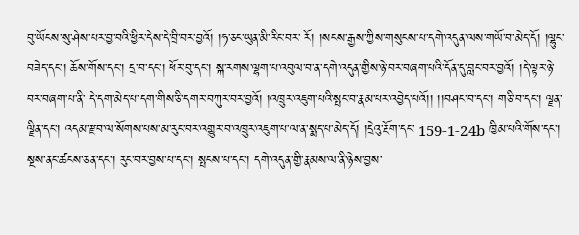བུ་ཡོངས་སུ་ཤེས་པར་བྱ་བའི་ཕྱིར་དེས་དེ་བྲི་བར་བྱའོ། །ཧ་ཅང་ཡུན་མི་རིང་བར་ རོ། །སངས་རྒྱས་ཀྱིས་གསུངས་པ་དགེ་འདུན་ལས་གཡོ་བ་མེད་དོ། །ལྷུང་བཟེད་དང་། ཆོས་གོས་དང་། དྲ་བ་དང་། ཕོར་བུ་དང་། སྐ་རགས་ལྷག་པ་འབུལ་བ་ན་དགེ་འདུན་གྱིས་ཉེ་བར་བཞག་པའི་དོན་དུ་བླང་བར་བྱའོ། །དེ་ལྟར་ཉེ་བར་བཞག་པ་ནི་ དེ་དག་མེད་པ་དག་གིས་ཅི་དགར་བཀུར་བར་བྱའོ། །འཁྲུར་འཇུག་པའི་སྤང་བ་རྣམ་པར་འབྱེད་པའོ།། །།བཤང་བ་དང་། གཅི་བ་དང་། ལྗན་ལྗིན་དང་། འདམ་རྫབ་ལ་སོགས་པས་མ་རུང་བར་འགྱུར་བ་འཁྲུར་འཇུག་པ་ལ་ན་སྨད་པ་མེད་དོ། །དྲེའུ་རྔོག་དང་ 159-1-24b ཁྱིམ་པའི་གོས་དང་། སྔས་ནང་ཚངས་ཅན་དང་། རུང་བར་བྱས་པ་དང་། སྤངས་པ་དང་། དགེ་འདུན་གྱི་རྣམས་ལ་ནི་ཉེས་བྱས་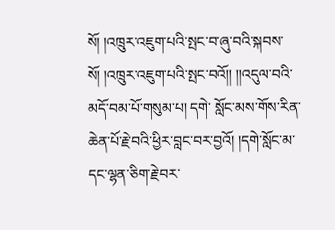སོ། །འཁྲུར་འཇུག་པའི་སྤང་བ་ཞུ་བའི་སྐབས་སོ། །འཁྲུར་འཇུག་པའི་སྤང་བའོ།། །།འདུལ་བའི་མདོ་བམ་པོ་གསུམ་པ། དགེ་ སློང་མས་གོས་རིན་ཆེན་པོ་རྗེ་བའི་ཕྱིར་བླང་བར་བྱའོ། །དགེ་སློང་མ་དང་ལྷན་ཅིག་རྗེ་བར་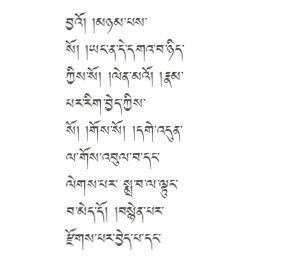བྱའོ། །མཉམ་པས་སོ། །ཡང་ན་དེ་དགའ་བ་ཉིད་ཀྱིས་སོ། །ལེན་མའོ། །རྣམ་པར་རིག་བྱེད་ཀྱིས་སོ། །གོས་སོ། །དགེ་འདུན་ལ་གོས་འབུལ་བ་དང་ལེགས་པར་ སྨྲ་བ་ལ་ལྟུང་བ་མེད་དོ། །བསྙེན་པར་རྫོགས་པར་བྱེད་པ་དང་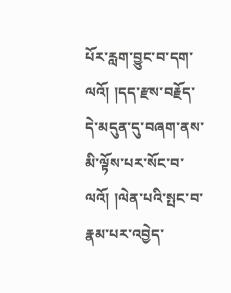པོར་རླག་བྱུང་བ་དག་ལའོ། །དད་རྫས་བརྗོད་དེ་མདུན་དུ་བཞག་ནས་མི་ལྟོས་པར་སོང་བ་ལའོ། །ལེན་པའི་སྤང་བ་རྣམ་པར་འབྱེད་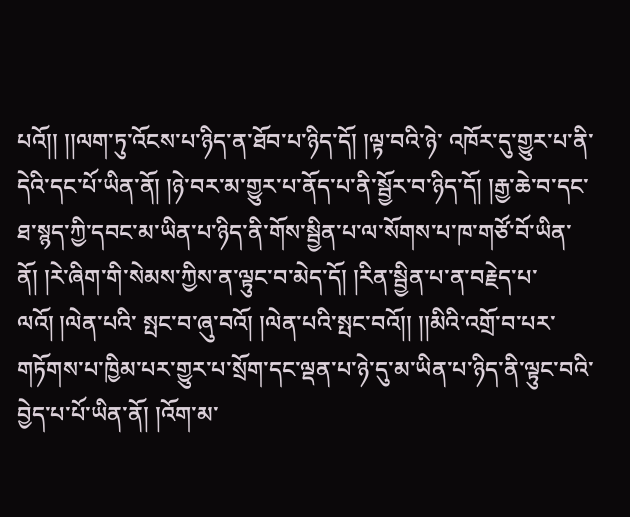པའོ།། །།ལག་ཏུ་འོངས་པ་ཉིད་ན་ཐོབ་པ་ཉིད་དོ། །ལྟ་བའི་ཉེ་ འཁོར་དུ་གྱུར་པ་ནི་དེའི་དང་པོ་ཡིན་ནོ། །ཉེ་བར་མ་གྱུར་པ་ནོད་པ་ནི་སྦྱོར་བ་ཉིད་དོ། །རྒྱ་ཆེ་བ་དང་ཐ་སྙད་ཀྱི་དབང་མ་ཡིན་པ་ཉིད་ནི་གོས་སྦྱིན་པ་ལ་སོགས་པ་ཁ་གཙོ་བོ་ཡིན་ནོ། །རེ་ཞིག་གི་སེམས་ཀྱིས་ན་ལྟུང་བ་མེད་དོ། །རིན་སྦྱིན་པ་ན་བརྗེད་པ་ལའོ། །ལེན་པའི་ སྤང་བ་ཞུ་བའོ། །ལེན་པའི་སྤང་བའོ།། །།མིའི་འགྲོ་བ་པར་གཏོགས་པ་ཁྱིམ་པར་གྱུར་པ་སྲོག་དང་ལྡན་པ་ཉེ་དུ་མ་ཡིན་པ་ཉིད་ནི་ལྟུང་བའི་བྱེད་པ་པོ་ཡིན་ནོ། །འོག་མ་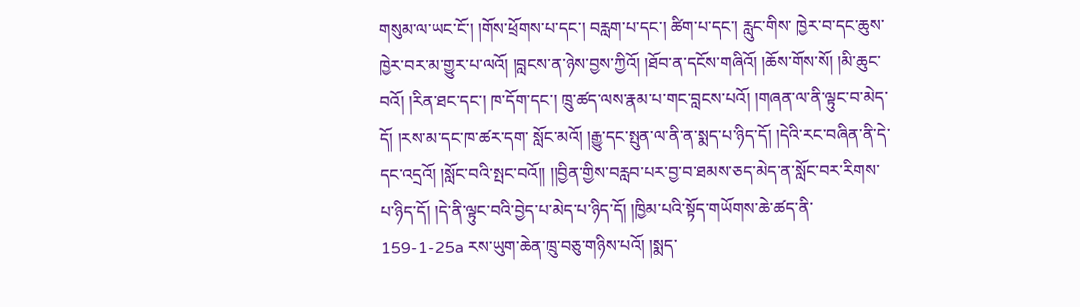གསུམ་ལ་ཡང་ངོ་། །གོས་ཕྲོགས་པ་དང་། བརླག་པ་དང་། ཚིག་པ་དང་། རླུང་གིས་ ཁྱེར་བ་དང་ཆུས་ཁྱེར་བར་མ་གྱུར་པ་ལའོ། །བླངས་ན་ཉེས་བྱས་ཀྱིའོ། །ཐོབ་ན་དངོས་གཞིའོ། །ཆོས་གོས་སོ། །མི་ཆུང་བའོ། །རིན་ཐང་དང་། ཁ་དོག་དང་། ཁྲུ་ཚད་ལས་རྣམ་པ་གང་བླངས་པའོ། །གཞན་ལ་ནི་ལྟུང་བ་མེད་དོ། །རས་མ་དང་ཁ་ཚར་དག་ སློང་མའོ། །རྒྱུ་དང་སྤུན་ལ་ནི་ན་སྨད་པ་ཉིད་དོ། །དེའི་རང་བཞིན་ནི་དེ་དང་འདྲའོ། །སློང་བའི་སྤང་བའོ།། །།བྱིན་གྱིས་བརླབ་པར་བྱ་བ་ཐམས་ཅད་མེད་ན་སློང་བར་རིགས་པ་ཉིད་དོ། །དེ་ནི་ལྟུང་བའི་བྱེད་པ་མེད་པ་ཉིད་དོ། །ཁྱིམ་པའི་སྟོད་གཡོགས་ཆེ་ཚད་ནི་ 159-1-25a རས་ཡུག་ཆེན་ཁྲུ་བཅུ་གཉིས་པའོ། །སྨད་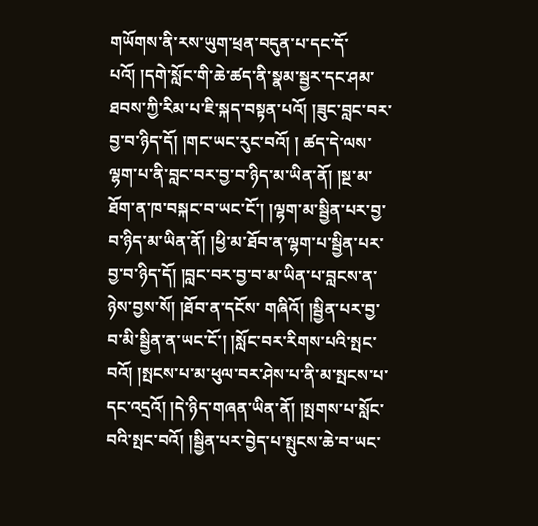གཡོགས་ནི་རས་ཡུག་ཕྲན་བདུན་པ་དང་དོ་པའོ། །དགེ་སློང་གི་ཆེ་ཚད་ནི་སྣམ་སྦྱར་དང་ཤམ་ཐབས་ཀྱི་རིམ་པ་ཇི་སྐད་བསྟན་པའོ། །ཟུང་བླང་བར་བྱ་བ་ཉིད་དོ། །གང་ཡང་རུང་བའོ། ། ཚད་དེ་ལས་ལྷག་པ་ནི་བླང་བར་བྱ་བ་ཉིད་མ་ཡིན་ནོ། །སྔ་མ་ཐོག་ན་ཁ་བསྐང་བ་ཡང་ངོ་། །ལྷག་མ་སྦྱིན་པར་བྱ་བ་ཉིད་མ་ཡིན་ནོ། །ཕྱི་མ་ཐོབ་ན་ལྷག་པ་སྦྱིན་པར་བྱ་བ་ཉིད་དོ། །བླང་བར་བྱ་བ་མ་ཡིན་པ་བླངས་ན་ཉེས་བྱས་སོ། །ཐོབ་ན་དངོས་ གཞིའོ། །སྦྱིན་པར་བྱ་བ་མི་སྦྱིན་ན་ཡང་ངོ་། །སློང་བར་རིགས་པའི་སྤང་བའོ། །སྤངས་པ་མ་ཕུལ་བར་ཤེས་པ་ནི་མ་སྤངས་པ་དང་འདྲའོ། །དེ་ཉིད་གཞན་ཡིན་ནོ། །སྤགས་པ་སློང་བའི་སྤང་བའོ། །སྦྱིན་པར་བྱེད་པ་སྤུངས་ཆེ་བ་ཡང་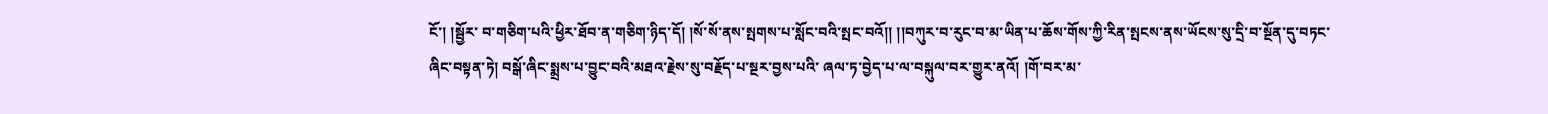ངོ་། །སྦྱོར་ བ་གཅིག་པའི་ཕྱིར་ཐོབ་ན་གཅིག་ཉིད་དོ། །སོ་སོ་ནས་སྤགས་པ་སློང་བའི་སྤང་བའོ།། །།བཀུར་བ་རུང་བ་མ་ཡིན་པ་ཆོས་གོས་ཀྱི་རིན་སྤངས་ནས་ཡོངས་སུ་དྲི་བ་སྔོན་དུ་བཏང་ཞིང་བསྟན་ཏེ། བསྒོ་ཞིང་སྨྲས་པ་བྱུང་བའི་མཐའ་རྗེས་སུ་བརྗོད་པ་སྔར་བྱས་པའི་ ཞལ་ཏ་བྱེད་པ་ལ་བསྐུལ་བར་གྱུར་ནའོ། །གོ་བར་མ་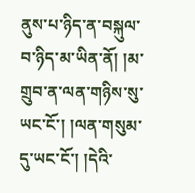ནུས་པ་ཉིད་ན་བསྐུལ་བ་ཉིད་མ་ཡིན་ནོ། །མ་གྲུབ་ན་ལན་གཉིས་སུ་ཡང་ངོ་། །ལན་གསུམ་དུ་ཡང་ངོ་། །དེའི་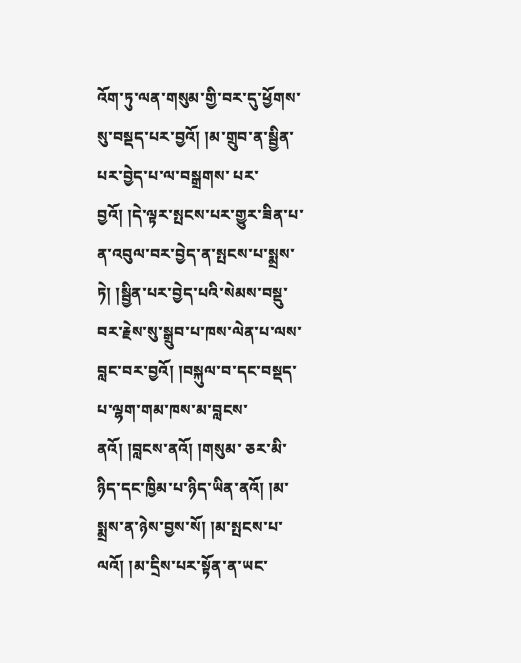འོག་ཏུ་ལན་གསུམ་གྱི་བར་དུ་ཕྱོགས་སུ་བསྡད་པར་བྱའོ། །མ་གྲུབ་ན་སྦྱིན་པར་བྱེད་པ་ལ་བསྒྲགས་ པར་བྱའོ། །དེ་ལྟར་སྤངས་པར་གྱུར་ཟིན་པ་ན་འབུལ་བར་བྱེད་ན་སྤངས་པ་སྨྲས་ཏེ། །སྦྱིན་པར་བྱེད་པའི་སེམས་བསྡུ་བར་རྗེས་སུ་སྒྲུབ་པ་ཁས་ལེན་པ་ལས་བླང་བར་བྱའོ། །བསྐུལ་བ་དང་བསྡད་པ་ལྷག་གམ་ཁས་མ་བླངས་ནའོ། །བླངས་ནའོ། །གསུམ་ ཅར་མི་ཉིད་དང་ཁྱིམ་པ་ཉིད་ཡིན་ནའོ། །མ་སྨྲས་ན་ཉེས་བྱས་སོ། །མ་སྤངས་པ་ལའོ། །མ་དྲིས་པར་སྟོན་ན་ཡང་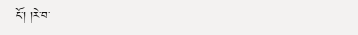ངོ་། །རེ་བ་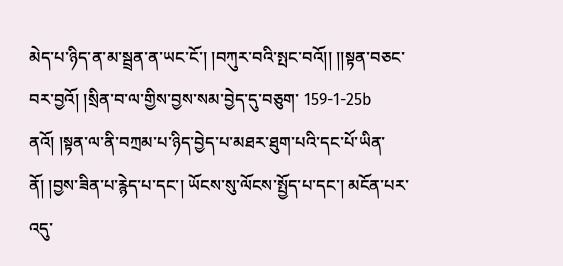མེད་པ་ཉིད་ན་མ་སྦྲན་ན་ཡང་ངོ་། །བཀུར་བའི་སྤང་བའོ།། །།སྟན་བཅང་བར་བྱའོ། །སྲིན་བ་ལ་གྱིས་བྱས་སམ་བྱེད་དུ་བཅུག་ 159-1-25b ནའོ། །སྟན་ལ་ནི་བཀྲམ་པ་ཉིད་བྱེད་པ་མཐར་ཐུག་པའི་དང་པོ་ཡིན་ནོ། །བྱས་ཟིན་པ་རྙེད་པ་དང་། ཡོངས་སུ་ལོངས་སྤྱོད་པ་དང་། མངོན་པར་འདུ་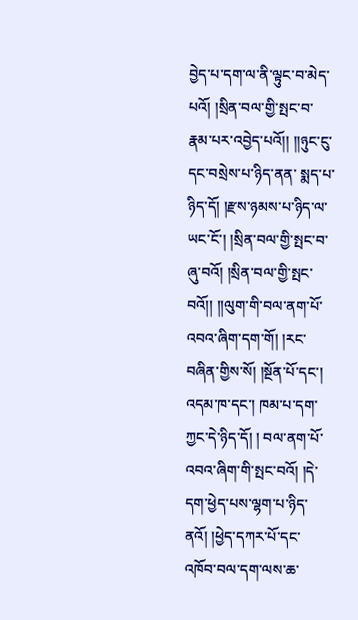བྱེད་པ་དག་ལ་ནི་ལྟུང་བ་མེད་པའོ། །སྲིན་བལ་གྱི་སྤང་བ་རྣམ་པར་འབྱེད་པའོ།། །།ཉུང་ངུ་དང་བསྲེས་པ་ཉིད་ནན་ སྨད་པ་ཉིད་དོ། །རྫས་ཉམས་པ་ཉིད་ལ་ཡང་ངོ་། །སྲིན་བལ་གྱི་སྤང་བ་ཞུ་བའོ། །སྲིན་བལ་གྱི་སྤང་བའོ།། །།ལུག་གི་བལ་ནག་པོ་འབའ་ཞིག་དག་གོ། །རང་བཞིན་གྱིས་སོ། །སྔོན་པོ་དང་། འདམ་ཁ་དང་། ཁམ་པ་དག་ཀྱང་དེ་ཉིད་དོ། ། བལ་ནག་པོ་འབའ་ཞིག་གི་སྤང་བའོ། །དེ་དག་ཕྱེད་པས་ལྷག་པ་ཉིད་ནའོ། །ཕྱེད་དཀར་པོ་དང་འཁོབ་བལ་དག་ལས་ཆ་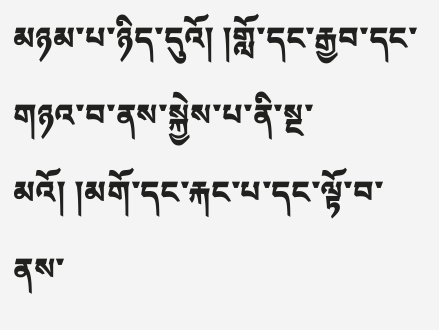མཉམ་པ་ཉིད་དུའོ། །གློ་དང་རྒྱབ་དང་གཉའ་བ་ནས་སྐྱེས་པ་ནི་སྔ་མའོ། །མགོ་དང་རྐང་པ་དང་ལྟོ་བ་ནས་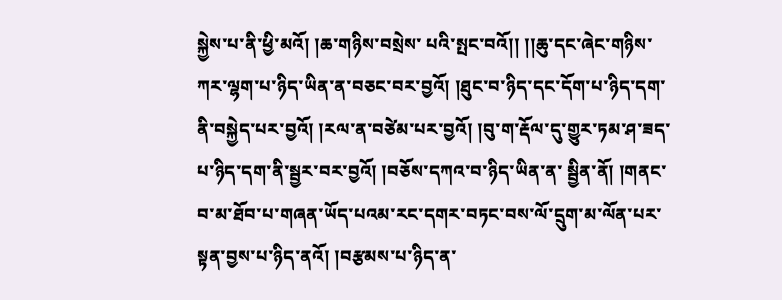སྐྱེས་པ་ནི་ཕྱི་མའོ། །ཆ་གཉིས་བསྲེས་ པའི་སྤང་བའོ།། །།ཆུ་དང་ཞེང་གཉིས་ཀར་ལྷག་པ་ཉིད་ཡིན་ན་བཅང་བར་བྱའོ། །ཐུང་བ་ཉིད་དང་དོག་པ་ཉིད་དག་ནི་བསྐྱེད་པར་བྱའོ། །རལ་ན་བཙེམ་པར་བྱའོ། །བུ་ག་རྡོལ་དུ་གྱུར་ཏམ་ཤ་ཟད་པ་ཉིད་དག་ནི་སྦྱར་བར་བྱའོ། །བཅོས་དཀའ་བ་ཉིད་ཡིན་ན་ སྦྱིན་ནོ། །གནང་བ་མ་ཐོབ་པ་གཞན་ཡོད་པའམ་རང་དགར་བཏང་བས་ལོ་དྲུག་མ་ལོན་པར་སྟན་བྱས་པ་ཉིད་ནའོ། །བརྩམས་པ་ཉིད་ན་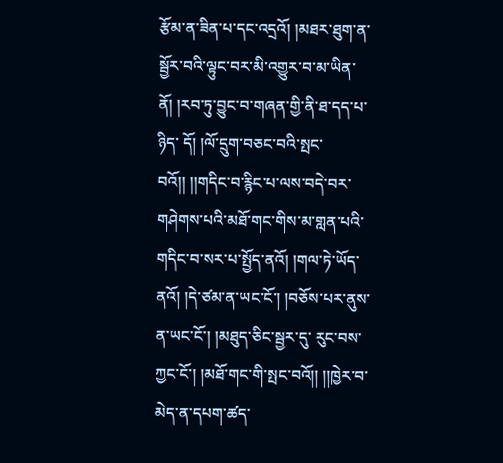རྩོམ་ན་ཟིན་པ་དང་འདྲའོ། །མཐར་ཐུག་ན་སྦྱོར་བའི་ལྟུང་བར་མི་འགྱུར་བ་མ་ཡིན་ནོ། །རབ་ཏུ་བྱུང་བ་གཞན་གྱི་ནི་ཐ་དད་པ་ཉིད་ དོ། །ལོ་དྲུག་བཅང་བའི་སྤང་བའོ།། །།གདིང་བ་རྙིང་པ་ལས་བདེ་བར་གཤེགས་པའི་མཐོ་གང་གིས་མ་གླན་པའི་གདིང་བ་སར་པ་སྤྱོད་ནའོ། །གལ་ཏེ་ཡོད་ནའོ། །དེ་ཙམ་ན་ཡང་ངོ་། །བཅོས་པར་ནུས་ན་ཡང་ངོ་། །མཐུད་ཅིང་སྦྱར་དུ་ རུང་བས་ཀྱང་ངོ་། །མཐོ་གང་གི་སྤང་བའོ།། །།ཁྱེར་བ་མེད་ན་དཔག་ཚད་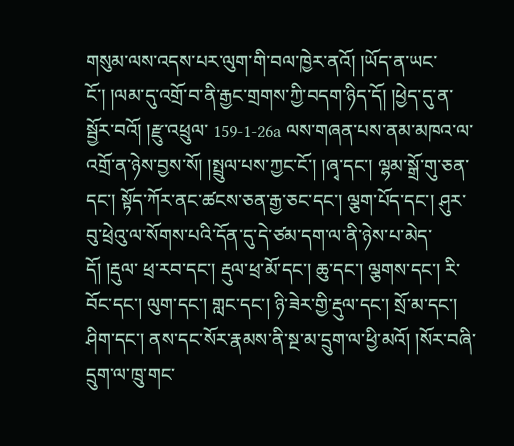གསུམ་ལས་འདས་པར་ལུག་གི་བལ་ཁྱེར་ནའོ། །ཡོད་ན་ཡང་ངོ་། །ལམ་དུ་འགྲོ་བ་ནི་རྒྱང་གྲགས་ཀྱི་བདག་ཉིད་དོ། །ཕྱེད་དུ་ན་སྦྱོར་བའོ། །རྫུ་འཕྲུལ་ 159-1-26a ལས་གཞན་པས་ནམ་མཁའ་ལ་འགྲོ་ན་ཉེས་བྱས་སོ། །སྤྲུལ་པས་ཀྱང་ངོ་། །ཞྭ་དང་། ལྷམ་སྒྲོ་གུ་ཅན་དང་། སྟོད་ཀོར་ནང་ཚངས་ཅན་རྒྱ་ཅང་དང་། ལྕག་པོད་དང་། ཤུར་བུ་ཕྲེའུ་ལ་སོགས་པའི་དོན་དུ་དེ་ཙམ་དག་ལ་ནི་ཉེས་པ་མེད་དོ། །རྡུལ་ ཕྲ་རབ་དང་། རྡུལ་ཕྲ་མོ་དང་། ཆུ་དང་། ལྕགས་དང་། རི་བོང་དང་། ལུག་དང་། གླང་དང་། ཉི་ཟེར་གྱི་རྡུལ་དང་། སྲོ་མ་དང་། ཤིག་དང་། ནས་དང་སོར་རྣམས་ནི་སྔ་མ་དྲུག་ལ་ཕྱི་མའོ། །སོར་བཞི་དྲུག་ལ་ཁྲུ་གང་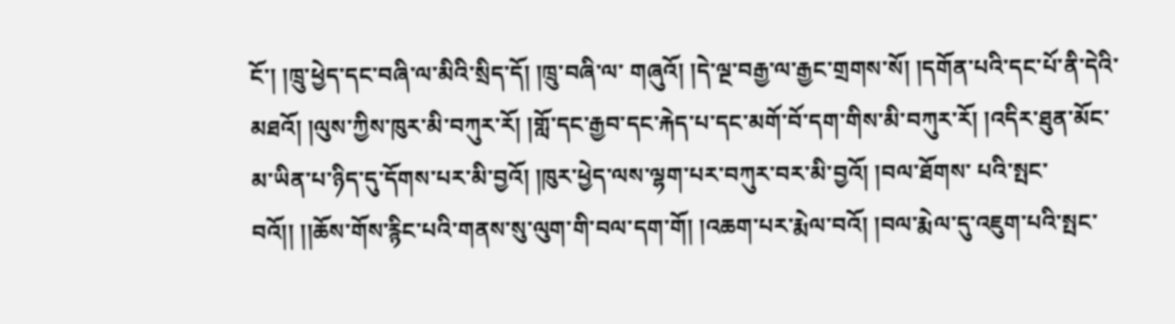ངོ་། །ཁྲུ་ཕྱེད་དང་བཞི་ལ་མིའི་སྲིད་དོ། །ཁྲུ་བཞི་ལ་ གཞུའོ། །དེ་ལྔ་བརྒྱ་ལ་རྒྱང་གྲགས་སོ། །དགོན་པའི་དང་པོ་ནི་དེའི་མཐའོ། །ལུས་ཀྱིས་ཁུར་མི་བཀུར་རོ། །གློ་དང་རྒྱབ་དང་རྐེད་པ་དང་མགོ་བོ་དག་གིས་མི་བཀུར་རོ། །འདིར་ཐུན་མོང་མ་ཡིན་པ་ཉིད་དུ་དོགས་པར་མི་བྱའོ། །ཁུར་ཕྱེད་ལས་ལྷག་པར་བཀུར་བར་མི་བྱའོ། །བལ་ཐོགས་ པའི་སྤང་བའོ།། །།ཆོས་གོས་རྙིང་པའི་གནས་སུ་ལུག་གི་བལ་དག་གོ། །འཆག་པར་རྨེལ་བའོ། །བལ་རྨེལ་དུ་འཇུག་པའི་སྤང་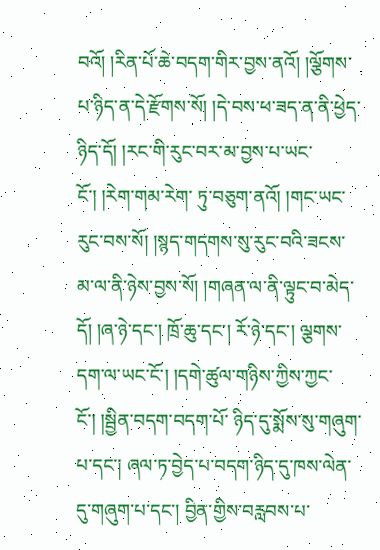བའོ། །རིན་པོ་ཆེ་བདག་གིར་བྱས་ནའོ། །ལྕོགས་པ་ཉིད་ན་དེ་རྫོགས་སོ། །དེ་བས་ཕ་ཟད་ན་ནི་ཕྱེད་ཉིད་དོ། །རང་གི་རུང་བར་མ་བྱས་པ་ཡང་ངོ་། །རེག་གམ་རེག་ ཏུ་བཅུག་ནའོ། །གང་ཡང་རུང་བས་སོ། །སྙད་གདགས་སུ་རུང་བའི་ཟངས་མ་ལ་ནི་ཉེས་བྱས་སོ། །གཞན་ལ་ནི་ལྟུང་བ་མེད་དོ། །ཞ་ཉེ་དང་། ཁྲོ་ཆུ་དང་། རོ་ཉེ་དང་། ལྕགས་དག་ལ་ཡང་ངོ་། །དགེ་ཚུལ་གཉིས་ཀྱིས་ཀྱང་ངོ་། །སྦྱིན་བདག་བདག་པོ་ ཉིད་དུ་སྨོས་སུ་གཞུག་པ་དང་། ཞལ་ཏ་བྱེད་པ་བདག་ཉིད་དུ་ཁས་ལེན་དུ་གཞུག་པ་དང་། བྱིན་གྱིས་བརླབས་པ་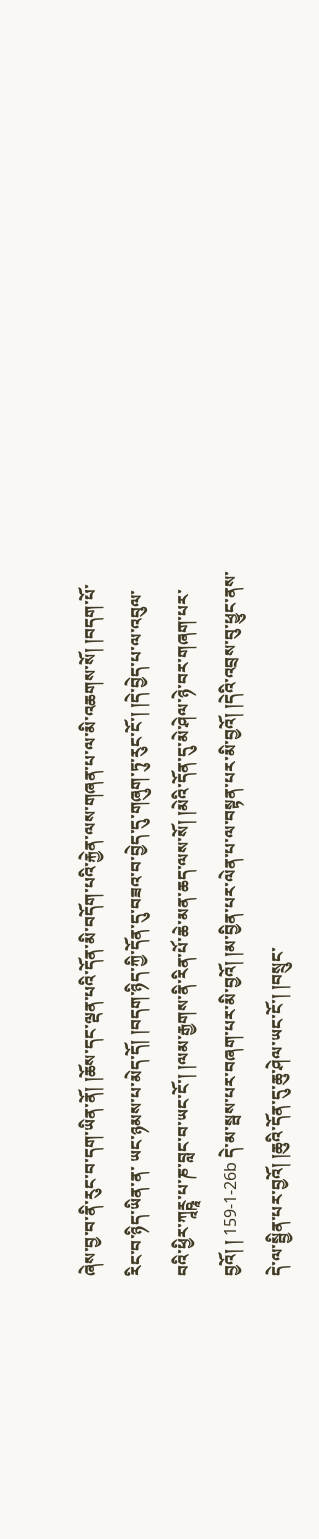ཞེས་བྱ་བ་ནི་རུང་བ་དག་ཡིན་ནོ། །ཆོས་དང་ལྡན་པའི་དོན་མི་བདོག་པའི་རྐྱེན་ལས་གཞན་པ་ལ་མི་འཆགས་སོ། །བདག་པོ་རིང་བ་ཉིད་ཡིན་ན་ ཡང་ཉམས་པ་མེད་དོ། །བདག་ཉིད་ཀྱི་དོན་དུ་བཟའ་བ་བྱེད་དུ་གཞུག་ཏུ་རུང་ངོ་། །དེ་བྱེད་པ་ལ་འབུལ་བའི་ཕྱིར་ཀཱཪྵཱ་པ་ཎ་བླང་བ་ཡང་ངོ་། །ལམ་རྒྱགས་ནི་རིན་པོ་ཆེ་མན་ཆད་ལས་སོ། །མེའི་དོན་དུ་མེ་ཤེལ་ཉེ་བར་གཞག་པར་བྱའོ། ། 159-1-26b དེ་མ་སྦས་པར་བཞག་པར་མི་བྱའོ། །མ་བྱིན་པར་ལེན་པ་ལ་བསྟན་པར་མི་བྱའོ། །དེའི་འབྲས་བུ་ཕྱུང་ནས་དེ་ལ་སྦྱིན་པར་བྱའོ། །ཆུའི་དོན་དུ་ཆུ་ཤེལ་ཡང་ངོ་། །བསྲུང་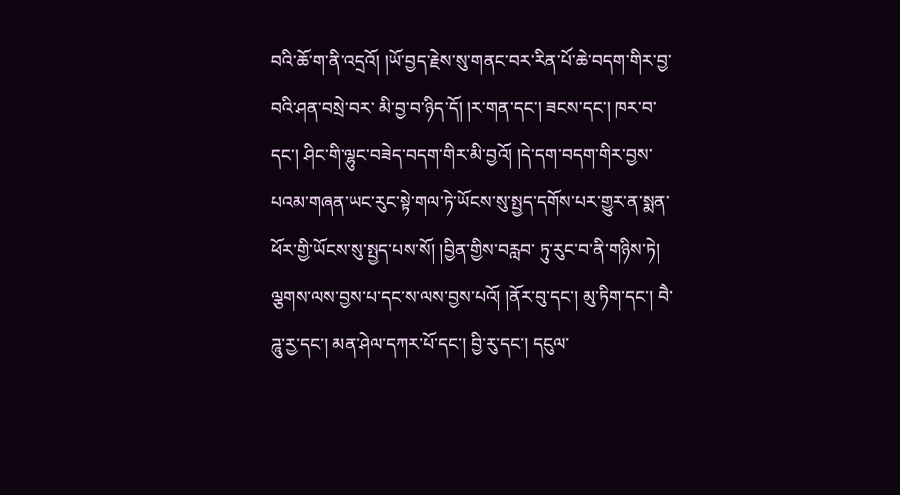བའི་ཆོ་ག་ནི་འདྲའོ། །ཡོ་བྱད་རྗེས་སུ་གནང་བར་རིན་པོ་ཆེ་བདག་གིར་བྱ་བའི་ཤན་བསྲེ་བར་ མི་བྱ་བ་ཉིད་དོ། །ར་གན་དང་། ཟངས་དང་། ཁར་བ་དང་། ཤིང་གི་ལྷུང་བཟེད་བདག་གིར་མི་བྱའོ། །དེ་དག་བདག་གིར་བྱས་པའམ་གཞན་ཡང་རུང་སྟེ་གལ་ཏེ་ཡོངས་སུ་སྤྱད་དགོས་པར་གྱུར་ན་སྨན་ཕོར་གྱི་ཡོངས་སུ་སྤྱད་པས་སོ། །བྱིན་གྱིས་བརླབ་ ཏུ་རུང་བ་ནི་གཉིས་ཏེ། ལྕགས་ལས་བྱས་པ་དང་ས་ལས་བྱས་པའོ། །ནོར་བུ་དང་། མུ་ཏིག་དང་། བཻ་ཌཱུ་རྱ་དང་། མན་ཤེལ་དཀར་པོ་དང་། བྱི་རུ་དང་། དངུལ་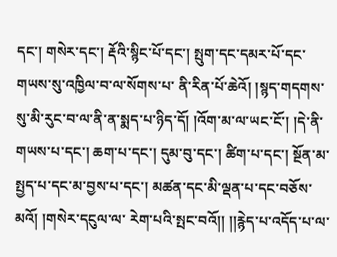དང་། གསེར་དང་། རྡོའི་སྙིང་པོ་དང་། སྤུག་དང་དམར་པོ་དང་གཡས་སུ་འཁྱིལ་བ་ལ་སོགས་པ་ ནི་རིན་པོ་ཆེའོ། །སྙད་གདགས་སུ་མི་རུང་བ་ལ་ནི་ན་སྨད་པ་ཉིད་དོ། །འོག་མ་ལ་ཡང་ངོ་། །དེ་ནི་གཡས་པ་དང་། ཆག་པ་དང་། དུམ་བུ་དང་། ཚིག་པ་དང་། སྔོན་མ་སྤྱད་པ་དང་མ་བྱས་པ་དང་། མཚན་དང་མི་ལྡན་པ་དང་བཅོས་མའོ། །གསེར་དངུལ་ལ་ རེག་པའི་སྤང་བའོ།། །།རྙེད་པ་འདོད་པ་ལ་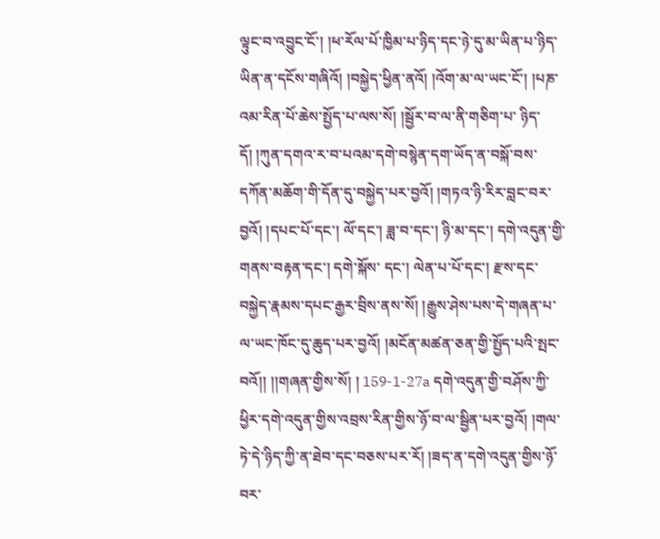ལྟུང་བ་འབྱུང་ངོ་། །ཕ་རོལ་པོ་ཁྱིམ་པ་ཉིད་དང་ཉེ་དུ་མ་ཡིན་པ་ཉིད་ཡིན་ན་དངོས་གཞིའོ། །བསྐྱེད་ཕྱིན་ནའོ། །འོག་མ་ལ་ཡང་ངོ་། །པཎ་འམ་རིན་པོ་ཆེས་སྤྱོད་པ་ལས་སོ། །སྦྱོར་བ་ལ་ནི་གཅིག་པ་ ཉིད་དོ། །ཀུན་དགའ་ར་བ་པའམ་དགེ་བསྙེན་དག་ཡོད་ན་བསྐོ་བས་དཀོན་མཆོག་གི་དོན་དུ་བསྐྱེད་པར་བྱའོ། །གཏའ་ཉི་རིར་བླང་བར་བྱའོ། །དཔང་པོ་དང་། ལོ་དང་། ཟླ་བ་དང་། ཉི་མ་དང་། དགེ་འདུན་གྱི་གནས་བརྟན་དང་། དགེ་སྐོས་ དང་། ལེན་པ་པོ་དང་། རྫས་དང་བསྐྱེད་རྣམས་དཔང་རྒྱར་བྲིས་ནས་སོ། །རྒྱུས་ཤེས་པས་དེ་གཞན་པ་ལ་ཡང་ཁོང་དུ་ཆུད་པར་བྱའོ། །མངོན་མཚན་ཅན་གྱི་སྤྱོད་པའི་སྤང་བའོ།། །།གཞན་གྱིས་སོ། ། 159-1-27a དགེ་འདུན་གྱི་བཤོས་ཀྱི་ཕྱིར་དགེ་འདུན་གྱིས་འབྲས་རིན་གྱིས་ཉོ་བ་ལ་སྦྱིན་པར་བྱའོ། །གལ་ཏེ་དེ་ཉིད་ཀྱི་ན་ཐེབ་དང་བཅས་པར་རོ། །ཟད་ན་དགེ་འདུན་གྱིས་ཉོ་བར་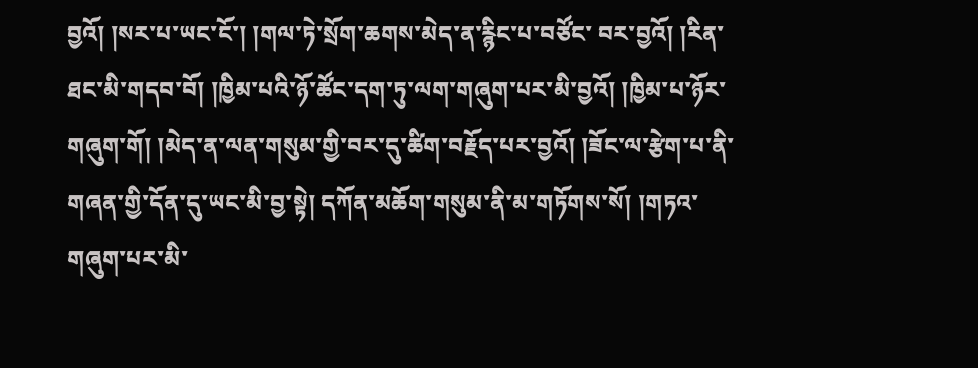བྱའོ། །སར་པ་ཡང་ངོ་། །གལ་ཏེ་སྲོག་ཆགས་མེད་ན་རྙིང་པ་བཙོང་ བར་བྱའོ། །རིན་ཐང་མི་གདབ་བོ། །ཁྱིམ་པའི་ཉོ་ཚོང་དག་ཏུ་ལག་གཞུག་པར་མི་བྱའོ། །ཁྱིམ་པ་ཉོར་གཞུག་གོ། །མེད་ན་ལན་གསུམ་གྱི་བར་དུ་ཚིག་བརྗོད་པར་བྱའོ། །ཟོང་ལ་རྩེག་པ་ནི་གཞན་གྱི་དོན་དུ་ཡང་མི་བྱ་སྟེ། དཀོན་མཆོག་གསུམ་ནི་མ་གཏོགས་སོ། །གཏའ་ གཞུག་པར་མི་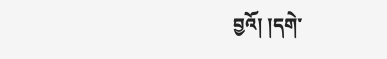བྱའོ། །དགེ་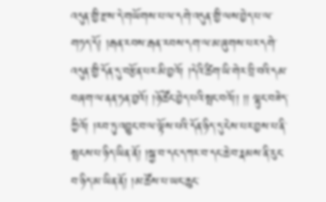འདུན་གྱི་རྫས་དེ་གཡོགས་པ་ལ་དགེ་འདུན་གྱི་ལས་བྱེད་པ་ལ་གཏད་དོ། །རྒན་རབས་རྒན་རབས་དག་ལ་མ་ཞུགས་པར་དགེ་འདུན་གྱི་དོན་དུ་བརྩོན་པར་མི་བྱའོ། །དེའི་ཚིག་ཡི་གེར་བྲི་བའི་དམ་བཞག་ལ་ནན་ཏན་བྱའོ། །ཉོ་ཚོང་བྱེད་པའི་སྤང་བའོ།། །། ལྷུང་བཟེད་ཀྱིའོ། །རབ་ཏུ་འབྱུང་བ་ལ་ལྟོས་པའི་དོན་ཉིད་དུ་ངེས་པར་བྱས་པ་ནི་སྤངས་པ་ཉིད་ཡིན་ནོ། །སྐྱ་བ་དང་དཀར་བ་དང་ཆེ་བ་རྣམས་ནི་རུང་བ་ཉིད་མ་ཡིན་ནོ། །མ་ཚོས་པ་ཡང་ཆུང་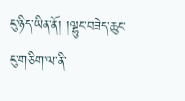ངུ་ཉིད་ཡིན་ནོ། །ལྷུང་བཟེད་ཆུང་ངུ་གཅིག་ལ་ནི་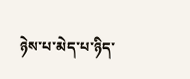ཉེས་པ་མེད་པ་ཉིད་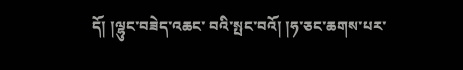དོ། །ལྷུང་བཟེད་འཆང་ བའི་སྤང་བའོ། །ཧ་ཅང་ཆགས་པར་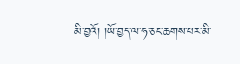མི་བྱའོ། །ཡོ་བྱད་ལ་ཧ་ཅང་ཆགས་པར་མི་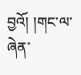བྱའོ། །གང་ལ་ཞེན་